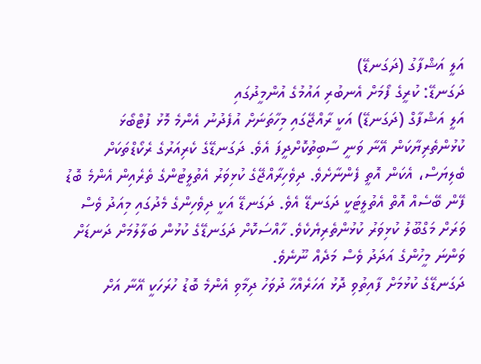އަލީ އަޝްފާގު (ދަގަނޑޭ)
ދަގަނޑޭ: ކުރީގެ ފޯމަށް އެނބުރި އައުމުގެ އުންމީދުގައި
އަލީ އަޝްފާގް (ދަގަނޑޭ) އަކީ ރާއްޖޭގައި މިހާތަނަށް އުފެދުނު އެންމެ މޮޅު ފުޓްބޯޅަ ކުޅުންތެރިޔާކަން އޭނާ ވަނީ ސާބިތުކޮށްދީފަ އެވެ. ދަގަނޑޭގެ ކެރިއަރުގެ ރެކޯޑްތަކަށް ބެލިޔަސް، އެކަން އޮތީ ފެންނާށެވެ. ދިވެހިރާއްޖޭގެ ކުޅިވަރު އެތުލީޓުންގެ ތެރެއިން އެންމެ ބޮޑު ފޭން ބޭސެއް އޮތް އެތުލީޓަކީ ދަގަނޑޭ އެވެ. ދަގަނޑޭ އަކީ ދިވެހިންގެ މެދުގައި މިއަދު ވެސް ވަރަށް މަގްބޫލު ކުޅިވަރު ކުޅުންތެރިޔެކެވެ. ހާއްސަކޮށް ދަގަނޑޭގެ ކުޅުން ބަލާލުމަށް ދަނޑަށް ވަންނަ މީހުންގެ އަދަދު ވެސް މަދެއް ނޫނެވެ.
ދަގަނޑޭގެ ކުޅުމަށް ފާއިތުވި ދޮޅު އަހަރެއްހާ ދުވަހު ދިމާވި އެންމެ ބޮޑު ހުރަހަކީ އޭނާ އަށް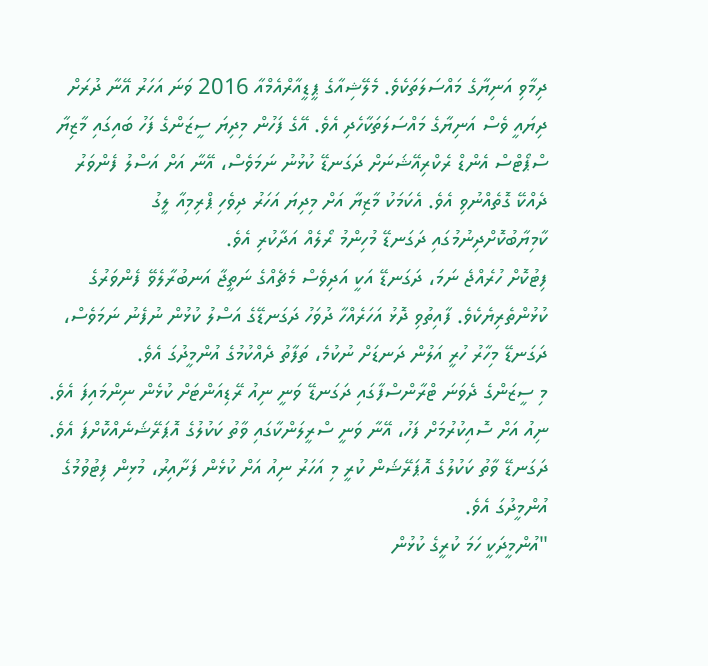ދިމާވި އަނިޔާގެ މައްސަލަތަކެވެ. މެލޭޝިއާގެ ޕީޑީއާރްއެމްއާ 2016 ވަނަ އަހަރު އޭނާ ދުރަށް ދިޔައީ ވެސް އަނިޔާގެ މައްސަލަތަކާހެދި އެވެ. އޭގެ ފަހުން މިދިޔަ ސީޒަންގެ ފަހު ބައިގައި މާޒިޔާ ސްޕޯޓްސް އެންޑް ރެކްރިއޭޝަނަށް ދަގަނޑޭ ކުޅުނު ނަމަވެސް، އޭނާ އަށް އަސްލު ފެންވަރު ދެއްކޭ ގޮތެއްނުވި އެވެ. އެކަމަކު މާޒިޔާ އަށް މިދިޔަ އަހަރު ދިވެހި ޕްރިމިއާ ލީގު ކާމިޔާބުކޮށްދިނުމުގައި ދަގަނޑޭ މުހިންމު ރޯލެއް އަދާކުރި އެވެ.
ފިޓުކޮށް ހުރެއްޖެ ނަމަ، ދަގަނޑޭ އަކީ އަދިވެސް މެޗެއްގެ ނަތީޖާ އަނބުރާލެވޭ ފެންވަރުގެ ކުޅުންތެރިޔެކެވެ. ފާއިތުވި ދޮޅު އަހަރެއްހާ ދުވަހު ދަގަނޑޭގެ އަސްލު ކުޅުން ނުފެނު ނަމަވެސް، ދަގަނޑޭ މިހާރު ހުރީ އަލުން ދަނޑަށް ނުކުމެ، ތަފާތު ދެއްކުމުގެ އުންމީދުގަ އެވެ.
މި ސީޒަންގެ ދެވަނަ ޓްރާންސްފާގައި ދަގަނޑޭ ވަނީ ނިއު ރޭޑިއަންޓަށް ކުޅެން ނިންމައިފަ އެވެ. ނިއު އަށް ސޮއިކުރުމަށް ފަހު، އޭނާ ވަނީ ސްރީލަންކާގައި ވާތު ކަކުލުގެ އޮޕަރޭޝަނެއްކޮށްފަ އެވެ. ދަގަނޑޭ ވާތު ކަކުލުގެ އޮޕަރޭޝަން ކުރީ މި އަހަރު ނިއު އަށް ކުޅެން ފަށާއިރު، މުޅިން ފިޓުވުމުގެ އުންމީދުގަ އެވެ.
"އުންމީދަކީ ހަމަ ކުރީގެ ކުޅުން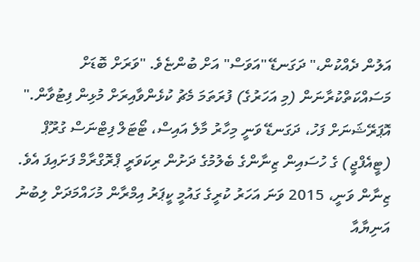އަލުން ދެއްކުން،" ދަގަނޑޭ "އަވަސް" އަށް ބުންޏެވެ. "ވަރަށް ބޮޑަށް މަސައްކަތްކުރާނަން (މި އަހަރުގެ) ފުރަތަމަ މެޗު ކުޅެންވާއިރަށް މުޅިން ފިޓުވާން."
އޮޕަރޭޝަނަށް ފަހު، ދަގަނޑޭ ވަނީ މިހާރު މާލެ އައިސް، ޓޯޓަލް ފިޓްނަސް ގުރޫޕް (ޓީއެފްޖީ) ގެ ހުސައިން ޒިނާންގެ ބެލުމުގެ ދަށުން ރިކަވަރީ ޕްރޮގްރާމް ފަށައިފަ އެވެ. ޒިނާން ވަނީ، 2015 ވަނަ އަހަރު ކުރީގެ ގައުމީ ކީޕަރު އިމްރާން މުހައްމަދަށް ލިބުނު އަނިޔާއާ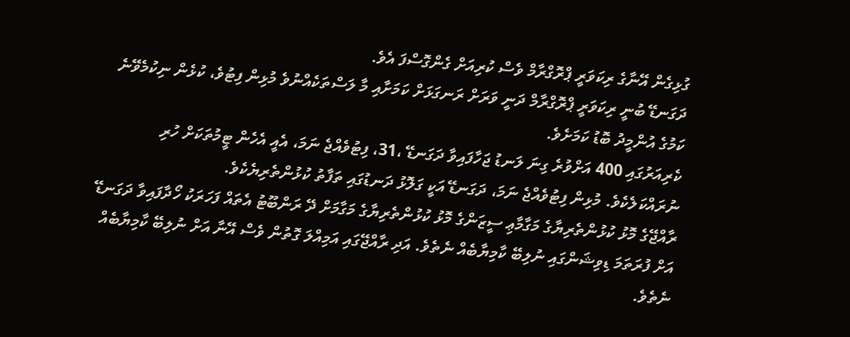ގުޅިގެން އޭނާގެ ރިކަވަރީ ޕްރޮގްރާމް ވެސް ކުރިއަށް ގެންގޮސްފަ އެވެ.
ދަގަނޑޭ ބުނީ ރިކަވަރީ ޕްރޮގްރާމް ދަނީ ވަރަށް ރަނގަޅަށް ކަމަށާއި މާ ލަސްތަކެއްނުވެ މުޅިން ފިޓުވެ، ކުޅެން ނިކުމެވޭނެ ކަމުގެ އުންމީދު ބޮޑު ކަމަށެވެ.
ކެރިއަރުގައި 400 އަށްވުރެ ގިނަ ލަނޑު ޖަހާފައިވާ ދަގަނޑޭ ،31، ފިޓުވެއްޖެ ނަމަ، އެއީ އެހެން ޓީމުތަކަށް ހުރި ނުރައްކަލެކެވެ. މުޅިން ފިޓުވެއްޖެ ނަމަ، ދަގަނޑޭ އަކީ ގަލޮޅު ދަނޑުގައި ތަފާތު ކުޅުންތެރިޔެކެވެ.
ރާއްޖޭގެ މޮޅު ކުޅުންތެރިޔާގެ މަގާމާޢި ސީޒަންގެ މޮޅު ކުޅުންތެރިޔާގެ މަގާމަށް ދޭ ރަންބޫޓު އެތައް ފަހަރަކު ހޯދާފައިވާ ދަގަނޑޭ އަށް ފުރަތަމަ ޑިވިޝަންގައި ނުލިބޭ ކާމިޔާބެއް ނެތެވެ. އަދި ރާއްޖޭގައި އަމިއްލަ ގޮތުން ވެސް އޭނާ އަށް ނުލިބޭ ކާމިޔާބެއް ނެތެވެ.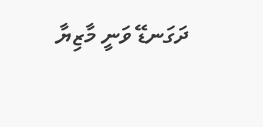ދަގަނޑޭ ވަނީ މާޒިޔާ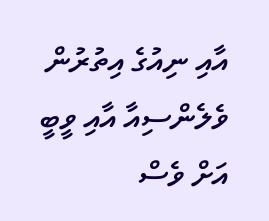އާއި ނިއުގެ އިތުރުން ވެލެންސިއާ އާއި ވީބީ އަށް ވެސް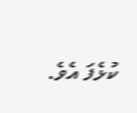ކުޅެފަ އެވެ.